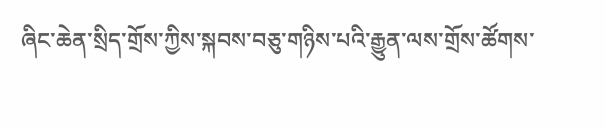ཞིང་ཆེན་སྲིད་གྲོས་ཀྱིས་སྐབས་བཅུ་གཉིས་པའི་རྒྱུན་ལས་གྲོས་ཚོགས་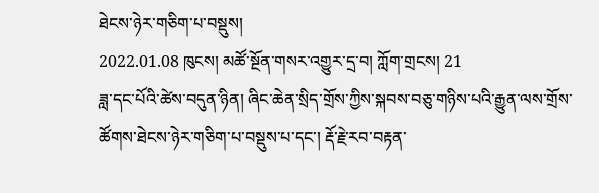ཐེངས་ཉེར་གཅིག་པ་བསྡུས།
2022.01.08 ཁུངས། མཚོ་སྔོན་གསར་འགྱུར་དྲ་བ། ཀློག་གྲངས། 21
ཟླ་དང་པོའི་ཚེས་བདུན་ཉིན། ཞིང་ཆེན་སྲིད་གྲོས་ཀྱིས་སྐབས་བཅུ་གཉིས་པའི་རྒྱུན་ལས་གྲོས་ཚོགས་ཐེངས་ཉེར་གཅིག་པ་བསྡུས་པ་དང་། རྡོ་རྗེ་རབ་བརྟན་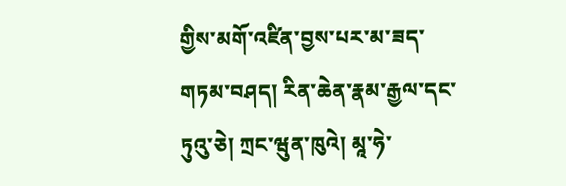གྱིས་མགོ་འཛིན་བྱས་པར་མ་ཟད་གཏམ་བཤད། རིན་ཆེན་རྣམ་རྒྱལ་དང་ཏུའུ་ཅེ། ཀྲང་ཝུན་ཁུའེ། མཱ་ཧེ་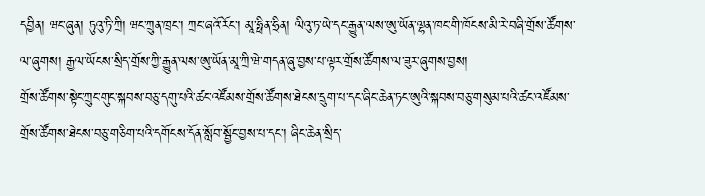དབྱིན། ཝང་ཞུན། ཏུའུ་ཏི་ཀྲི། ཝང་ཀྲུན་ཁྲང་། ཀྲང་ཞའོ་རོང་། མཱ་ཧྥིན་ཧྲིན། ལིའུ་ཏ་ཡེ་དང་རྒྱུན་ལས་ཨུ་ཡོན་ལྷན་ཁང་གི་ཁོངས་མི་རེ་བཞི་གྲོས་ཚོགས་ལ་ཞུགས། རྒྱལ་ཡོངས་སྲིད་གྲོས་ཀྱི་རྒྱུན་ལས་ཨུ་ཡོན་མཱ་ཀྲི་ཝེ་གདན་ཞུ་བྱས་པ་ལྟར་གྲོས་ཚོགས་ལ་ཟུར་ཞུགས་བྱས།
གྲོས་ཚོགས་སྟེང་ཀྲུང་གུང་སྐབས་བཅུ་དགུ་པའི་ཚང་འཛོམས་གྲོས་ཚོགས་ཐེངས་དྲུག་པ་དང་ཞིང་ཆེན་ཏང་ཨུའི་སྐབས་བཅུ་གསུམ་པའི་ཚང་འཛོམས་གྲོས་ཚོགས་ཐེངས་བཅུ་གཅིག་པའི་དགོངས་དོན་སློབ་སྦྱོང་བྱས་པ་དང་། ཞིང་ཆེན་སྲིད་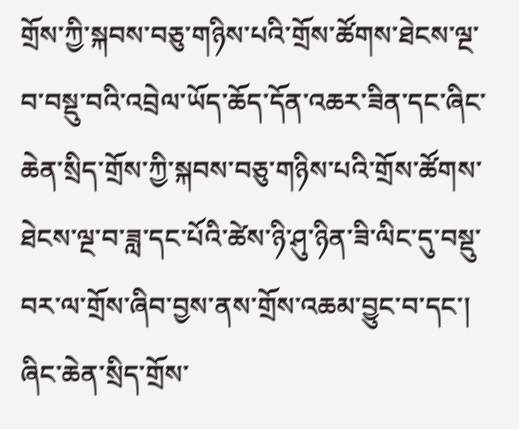གྲོས་ཀྱི་སྐབས་བཅུ་གཉིས་པའི་གྲོས་ཚོགས་ཐེངས་ལྔ་བ་བསྡུ་བའི་འབྲེལ་ཡོད་ཆོད་དོན་འཆར་ཟིན་དང་ཞིང་ཆེན་སྲིད་གྲོས་ཀྱི་སྐབས་བཅུ་གཉིས་པའི་གྲོས་ཚོགས་ཐེངས་ལྔ་བ་ཟླ་དང་པོའི་ཚེས་ཉི་ཤུ་ཉིན་ཟི་ལིང་དུ་བསྡུ་བར་ལ་གྲོས་ཞིབ་བྱས་ནས་གྲོས་འཆམ་བྱུང་བ་དང་། ཞིང་ཆེན་སྲིད་གྲོས་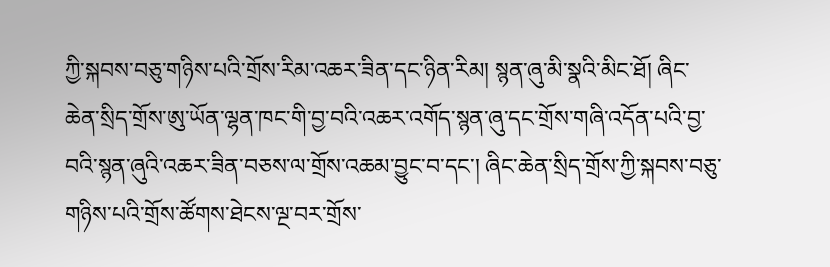ཀྱི་སྐབས་བཅུ་གཉིས་པའི་གྲོས་རིམ་འཆར་ཟིན་དང་ཉིན་རིམ། སྙན་ཞུ་མི་སྣའི་མིང་ཐོ། ཞིང་ཆེན་སྲིད་གྲོས་ཨུ་ཡོན་ལྷན་ཁང་གི་བྱ་བའི་འཆར་འགོད་སྙན་ཞུ་དང་གྲོས་གཞི་འདོན་པའི་བྱ་བའི་སྙན་ཞུའི་འཆར་ཟིན་བཅས་ལ་གྲོས་འཆམ་བྱུང་བ་དང་། ཞིང་ཆེན་སྲིད་གྲོས་ཀྱི་སྐབས་བཅུ་གཉིས་པའི་གྲོས་ཚོགས་ཐེངས་ལྔ་བར་གྲོས་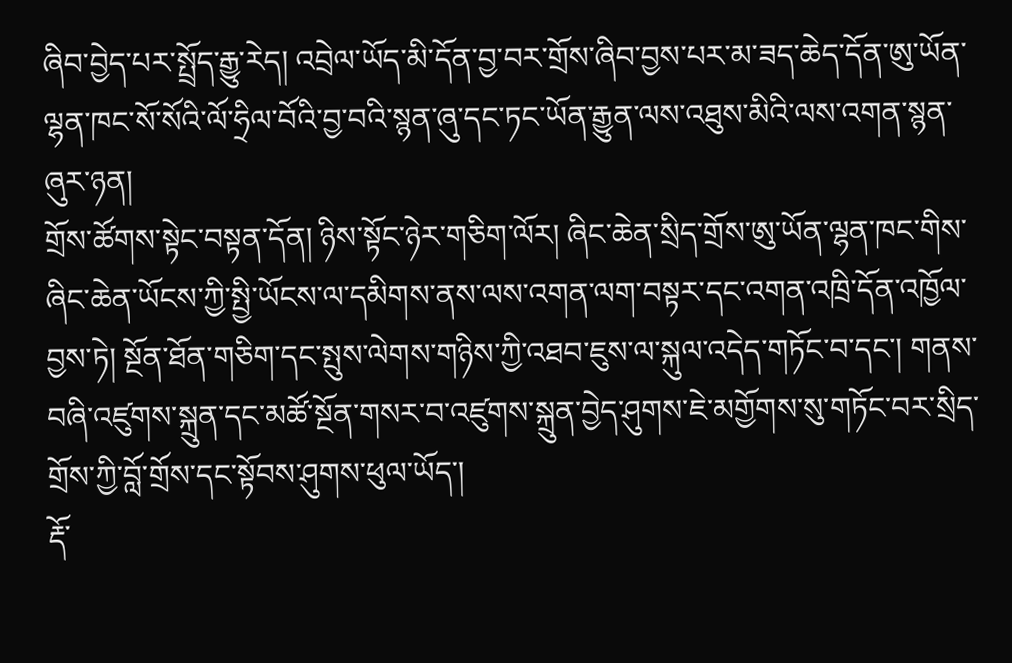ཞིབ་བྱེད་པར་སྤྲོད་རྒྱུ་རེད། འབྲེལ་ཡོད་མི་དོན་བྱ་བར་གྲོས་ཞིབ་བྱས་པར་མ་ཟད་ཆེད་དོན་ཨུ་ཡོན་ལྷན་ཁང་སོ་སོའི་ལོ་ཧྲིལ་བོའི་བྱ་བའི་སྙན་ཞུ་དང་ཏང་ཡོན་རྒྱུན་ལས་འཐུས་མིའི་ལས་འགན་སྙན་ཞུར་ཉན།
གྲོས་ཚོགས་སྟེང་བསྟན་དོན། ཉིས་སྟོང་ཉེར་གཅིག་ལོར། ཞིང་ཆེན་སྲིད་གྲོས་ཨུ་ཡོན་ལྷན་ཁང་གིས་ཞིང་ཆེན་ཡོངས་ཀྱི་སྤྱི་ཡོངས་ལ་དམིགས་ནས་ལས་འགན་ལག་བསྟར་དང་འགན་འཁྲི་དོན་འཁྱོལ་བྱས་ཏེ། སྔོན་ཐོན་གཅིག་དང་སྤུས་ལེགས་གཉིས་ཀྱི་འཐབ་ཇུས་ལ་སྐུལ་འདེད་གཏོང་བ་དང་། གནས་བཞི་འཛུགས་སྐྲུན་དང་མཚོ་སྔོན་གསར་བ་འཛུགས་སྐྲུན་བྱེད་ཤུགས་ཇེ་མགྱོགས་སུ་གཏོང་བར་སྲིད་གྲོས་ཀྱི་བློ་གྲོས་དང་སྟོབས་ཤུགས་ཕུལ་ཡོད་།
རྡོ་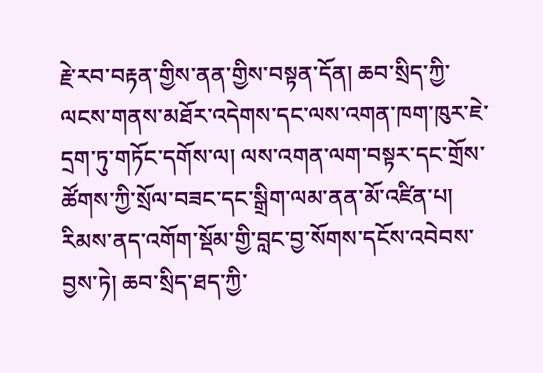རྗེ་རབ་བརྟན་གྱིས་ནན་གྱིས་བསྟན་དོན། ཆབ་སྲིད་ཀྱི་ལངས་གནས་མཐོར་འདེགས་དང་ལས་འགན་ཁག་ཁུར་ཇེ་དྲག་ཏུ་གཏོང་དགོས་ལ། ལས་འགན་ལག་བསྟར་དང་གྲོས་ཚོགས་ཀྱི་སྲོལ་བཟང་དང་སྒྲིག་ལམ་ནན་མོ་འཛིན་པ། རིམས་ནད་འགོག་སྡོམ་གྱི་བླང་བྱ་སོགས་དངོས་འབེབས་བྱས་ཏེ། ཆབ་སྲིད་ཐད་ཀྱི་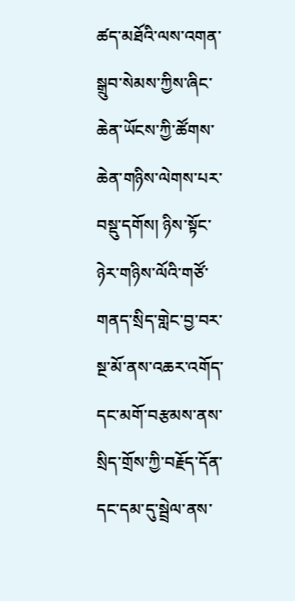ཚད་མཐོའི་ལས་འགན་སྒྲུབ་སེམས་ཀྱིས་ཞིང་ཆེན་ཡོངས་ཀྱི་ཚོགས་ཆེན་གཉིས་ལེགས་པར་བསྡུ་དགོས། ཉིས་སྟོང་ཉེར་གཉིས་ལོའི་གཙོ་གནད་སྲིད་གླེང་བྱ་བར་སྔ་མོ་ནས་འཆར་འགོད་དང་མགོ་བརྩམས་ནས་སྲིད་གྲོས་ཀྱི་བརྗོད་དོན་དང་དམ་དུ་སྦྲེལ་ནས་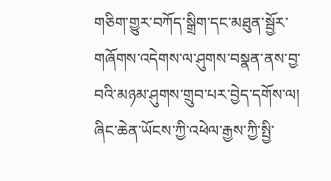གཅིག་གྱུར་བཀོད་སྒྲིག་དང་མཐུན་སྦྱོར་གཞོགས་འདེགས་ལ་ཤུགས་བསྣན་ནས་བྱ་བའི་མཉམ་ཤུགས་གྲུབ་པར་བྱེད་དགོས་ལ། ཞིང་ཆེན་ཡོངས་ཀྱི་འཕེལ་རྒྱས་ཀྱི་སྤྱི་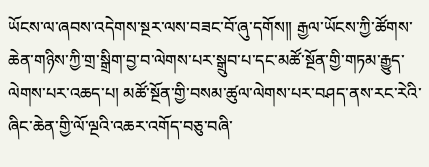ཡོངས་ལ་ཞབས་འདེགས་སྔར་ལས་བཟང་བོ་ཞུ་དགོས།། རྒྱལ་ཡོངས་ཀྱི་ཚོགས་ཆེན་གཉིས་ཀྱི་གྲ་སྒྲིག་བྱ་བ་ལེགས་པར་སྒྲུབ་པ་དང་མཚོ་སྔོན་གྱི་གཏམ་རྒྱུད་ལེགས་པར་འཆད་པ། མཚོ་སྔོན་གྱི་བསམ་ཚུལ་ལེགས་པར་བཤད་ནས་རང་རེའི་ཞིང་ཆེན་གྱི་ལོ་ལྔའི་འཆར་འགོད་བཅུ་བཞི་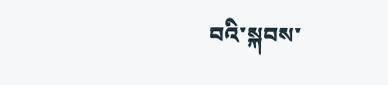བའི་སྐབས་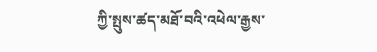ཀྱི་སྤུས་ཚད་མཐོ་བའི་འཕེལ་རྒྱས་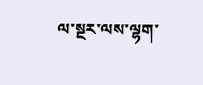ལ་སྔར་ལས་ལྷག་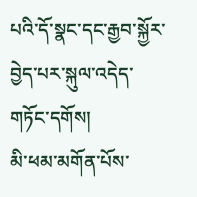པའི་དོ་སྣང་དང་རྒྱབ་སྐྱོར་བྱེད་པར་སྐུལ་འདེད་གཏོང་དགོས།
མི་ཕམ་མགོན་པོས་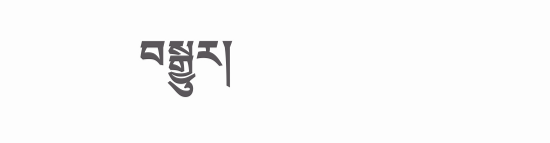བསྒྱུར།